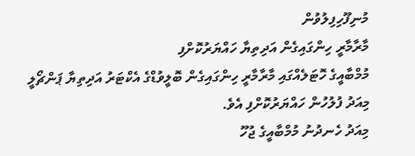މުނިފޫހިފިލުވުން
މާރާމާރީ ހިންގައިގެން އަދިތިޔާ ހައްޔަރުކޮށްފި
މުމްބާއީގެ ހޮޓަލެއްގައި މާރާމާރީ ހިންގައިގެން ބޮލީވުޑްގެ އެކްޓަރު އަދިތިޔާ ޕަންޗޯލީ މިއަދު ފުލުހުން ހައްޔަރުކޮށްފި އެވެ.
މިއަދު ހެނދުނު މުމްބާއީގެ ޖުހޫ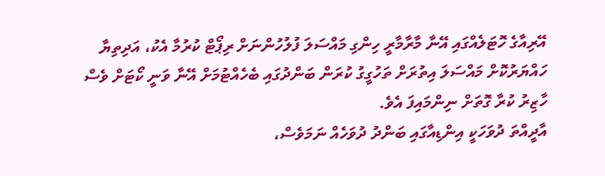އޭރިއާގެ ހޮޓަލެއްގައި އޭނާ މާރާމާރީ ހިންގި މައްސަލަ ފުލުހުންނަށް ރިޕޯޓް ކުރުމާ އެކު، އަދިތިޔާ ހައްޔަރުކޮށް މައްސަލަ އިތުރަށް ތަހުގީގު ކުރަން ބަންދުގައި ބެހެއްޓުމަށް އޭނާ ވަނީ ކޯޓަށް ވެސް ހާޒިރު ކުރާ ގޮތަށް ނިންމައިފަ އެވެ.
އާދީއްތަ ދުވަހަކީ އިންޑިއާގައި ބަންދު ދުވަހެއް ނަމަވެސް،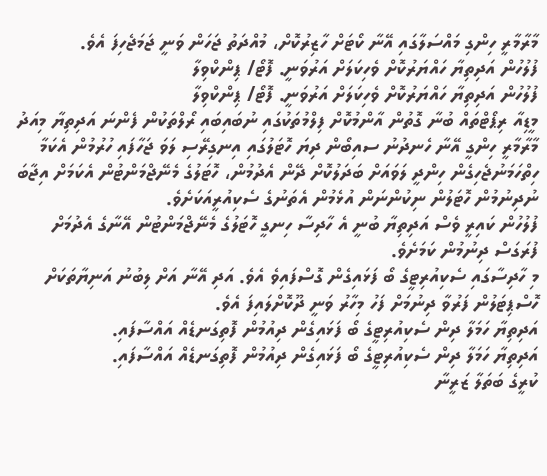މާރާމާރީ ހިންގި މައްސަލާގައި އޭނާ ކޯޓަށް ހާޒިރުކޮށް، މުއްދަތު ޖަހަން ވަނީ ޖަމަޖެހިފަ އެވެ.
ފުލުހުން އަދިތިޔާ ހައްޔަރުކޮށް ވެހިކަލަށް އަރުވަނީ. ފޮޓޯ/ ޕިންކްވިލާ
ފުލުހުން އަދިތިޔާ ހައްޔަރުކޮށް ވެހިކަލަށް އަރުވަނީ. ފޮޓޯ/ ޕިންކްވިލާ
މީޑިއާ ރިޕޯޓްތައް ބުނާ ގޮތުން އާންމުކޮށް ފިލްމުތަކުގައި ނުބައިބައި ރޯލްތަކުން ފެންނަ އަދިތިޔާ މިއަދު މާރާމާރީ ހިންގީ އޭނާ ހެނދުނު ސއިބޯން ދިޔަ ހޮޓަލުގައި އިނގިރޭސި ލަވަ ޖަހާފައި ހުރުމުން އެކަމާ ހިތްހަމަނުޖެހިގެން ހިންދީ ލަވައަށް ބަދަލުކޮށް ދޭން އެދުމުން، ހޮޓަލުގެ މެނޭޖްމަންޓުން އެކަމަށް އިޖާބަ ނުދިނުމުން ހޮޓަލުން ނިކުންނަން އުޅެމުން އެތަނުގެ ސެކިއުރީއަކަށެވެ.
ފުލުހުން ކައިރީ ވެސް އަދިތިޔާ ބުނީ އެ ހާދިސާ ހިނގީ ހޮޓަލުގެ މެނޭޖްމަންޓުން އޭނާގެ އެދުމަށް ފުރަގަސް ދިނުމުން ކަމަށެވެ.
މި ހާދިސާގައި ސެކިއުރިޓީގެ ބޯ ފަޅައިގެން ގޮސްފައިވެ އެވެ. އަދި އޭނާ އަށް ލިބުނު އަނިޔާތަކަށް ހޮސްޕިޓަލުން ފަރުވާ ދިނުމަށް ފަހު މިހާރު ވަނީ ދޫކޮށްލައިފަ އެވެ.
އަދިތިޔާ ހަމަލާ ދިން ސެކިއުރިޓީގެ ބޯ ފަޅައިގެން ދިއުމުން ފޮތިގަނޑެއް އައްސާފައި.
އަދިތިޔާ ހަމަލާ ދިން ސެކިއުރިޓީގެ ބޯ ފަޅައިގެން ދިއުމުން ފޮތިގަނޑެއް އައްސާފައި.
ކުރީގެ ބަތަލާ ޒަރީނާ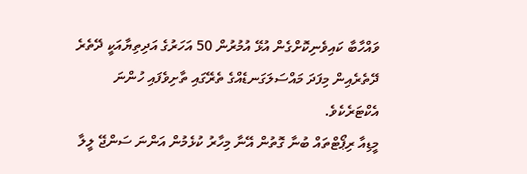ވައްހާބާ ކައިވެނިކޮށްގެން އުޅޭ އުމުރުން 50 އަހަރުގެ އަދިތިޔާއަކީ ދޭތެރެ ދޭތެރެއިން މިފަދަ މައްސަލަގަނޑެއްގެ ތެރޭގައި ތާށިވެފައި ހުންނަ އެކްޓަރެކެވެ.
މީޑިއާ ރިޕޯޓްތައް ބުނާ ގޮތުން އޭނާ މިހާރު ކުޅެމުން އަންނަ ސަންޖޭ ލީލާ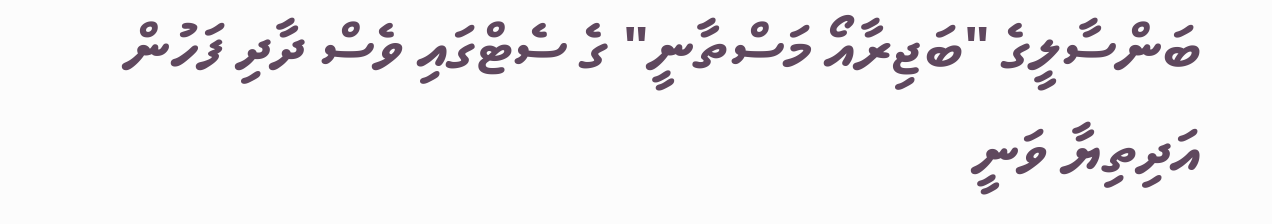ބަންސާލީގެ "ބަޖިރާއޯ މަސްތާނީ" ގެ ސެޓްގައި ވެސް ދާދި ފަހުން އަދިތިޔާ ވަނީ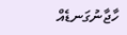ހާޖާނުގަނޑެއް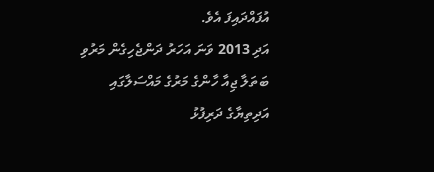އުފައްދައިފަ އެވެ.
އަދި 2013 ވަނަ އަހަރު ދަންޖެހިގެން މަރުވި ބަތަލާ ޖިއާ ހާންގެ މަރުގެ މައްސަލާގައި އަދިތިޔާގެ ދަރިފުޅު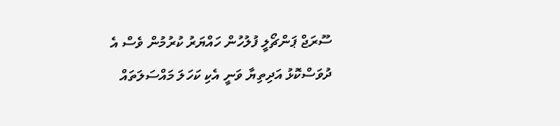ސޫރަޖް ޕަންޗޯލީ ފުލުހުން ހައްޔަރު ކުރުމުން ވެސް އެ ދުވަސްކޮޅު އަދިތިޔާ ވަނީ އެކި ކަހަލަ މައްސަލަތައް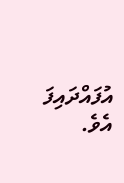އުފައްދައިފަ އެވެ.